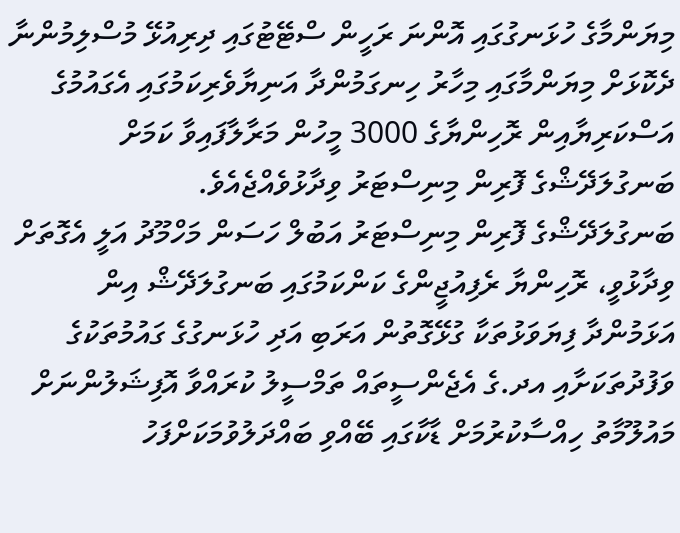މިޔަންމާގެ ހުޅަނގުގައި އޮންނަ ރަހީން ސްޓޭޓުގައި ދިރިއުޅޭ މުސްލިމުންނާ ދެކޮޅަށް މިޔަންމާގައި މިހާރު ހިނގަމުންދާ އަނިޔާވެރިކަމުގައި އެގައުމުގެ އަސްކަރިޔާއިން ރޮހިންޔާގެ 3000 މީހުން މަރާލާފައިވާ ކަމަށް ބަނގުލަދޭޝްގެ ފޮރިން މިނިސްޓަރު ވިދާޅުވެއްޖެއެވެ.
ބަނގުލަދޭޝްގެ ފޮރިން މިނިސްޓަރު އަބުލް ހަސަން މަހްމޫދު އަލީ އެގޮތަށް ވިދާޅުވީ، ރޮހިންޔާ ރެފިއުޖީންގެ ކަންކަމުގައި ބަނގުލަދޭޝް އިން އަޅަމުންދާ ފިޔަވަޅުތަކާ ގުޅޭގޮތުން އަރަބި އަދި ހުޅަނގުގެ ގައުމުތަކުގެ ވަފުދުތަކަށާއި އދ.ގެ އެޖެންސީތައް ތަމްސީލު ކުރައްވާ އޮފިޝަލުންނަށް މައުލޫމާތު ހިއްސާކުރުމަށް ޑާކާގައި ބޭއްވި ބައްދަލުވުމަކަށްފަހު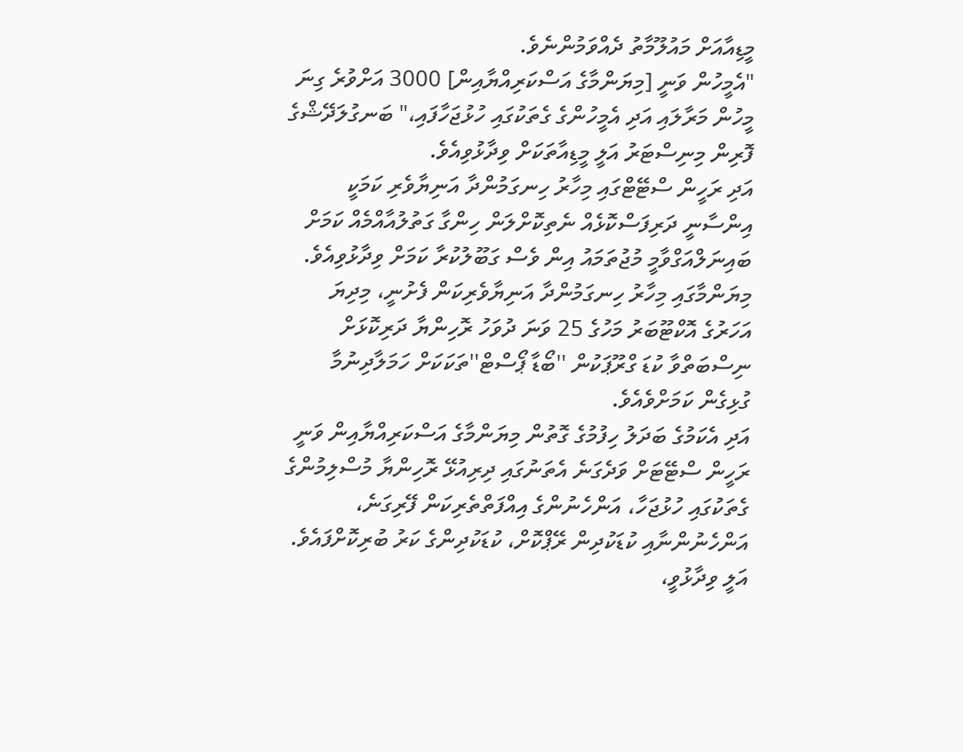މީޑިއާއަށް މައުލޫމާތު ދެއްވަމުންނެވެ.
"އެމީހުން ވަނީ [މިޔަންމާގެ އަސްކަރިއްޔާއިން] 3000 އަށްވުރެ ގިނަ މީހުން މަރާލައި އަދި އެމީހުންގެ ގެތަކުގައި ހުޅުޖަހާފައި،" ބަނގުލަދޭޝްގެ ފޮރިން މިނިސްޓަރު އަލީ މީޑިއާތަކަށް ވިދާޅުވިއެވެ.
އަދި ރަހީން ސްޓޭޓްގައި މިހާރު ހިނގަމުންދާ އަނިޔާވެރި ކަމަކީ އިންސާނީ ދަރިފަސްކޮޅެއް ނެތިކޮށްލަން ހިންގާ ގަތުލުއާއްމެއް ކަމަށް ބައިނަލްއަގްވާމީ މުޖުތަމައު އިން ވެސް ގަބޫލުކުރާ ކަމަށް ވިދާޅުވިއެވެ.
މިޔަންމާގައި މިހާރު ހިނގަމުންދާ އަނިޔާވެރިކަން ފެށުނީ، މިދިޔަ އަހަރުގެ އޮކްޓޫބަރު މަހުގެ 25 ވަނަ ދުވަހު ރޮހިންޔާ ދަރިކޮޅަށް ނިސްބަތްވާ ކުޑަ ގްރޫޕަކުން ''ބޯޑާ ޕޯސްޓް''ތަކަކަށް ހަމަލާދިނުމާ ގުޅިގެން ކަމަށްވެއެވެ.
އަދި އެކަމުގެ ބަދަލު ހިފުމުގެ ގޮތުން މިޔަންމާގެ އަސްކަރިއްޔާއިން ވަނީ ރަހީން ސްޓޭޓަށް ވަދެގަނެ އެތަނުގައި ދިރިއުޅޭ ރޮހިންޔާ މުސްލިމުންގެ ގެތަކުގައި ހުޅުޖަހާ، އަންހެނުންގެ އިއްފަތްތެރިކަން ފޭރިގަނެ، އަންހެނުންނާއި ކުޑަކުދިން ރޭޕްކޮށް، ކުޑަކުދިންގެ ކަރު ބުރިކޮށްފައެވެ.
އަލީ ވިދާޅުވީ،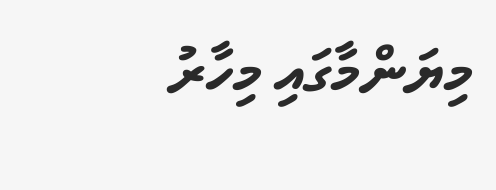މިޔަންމާގައި މިހާރު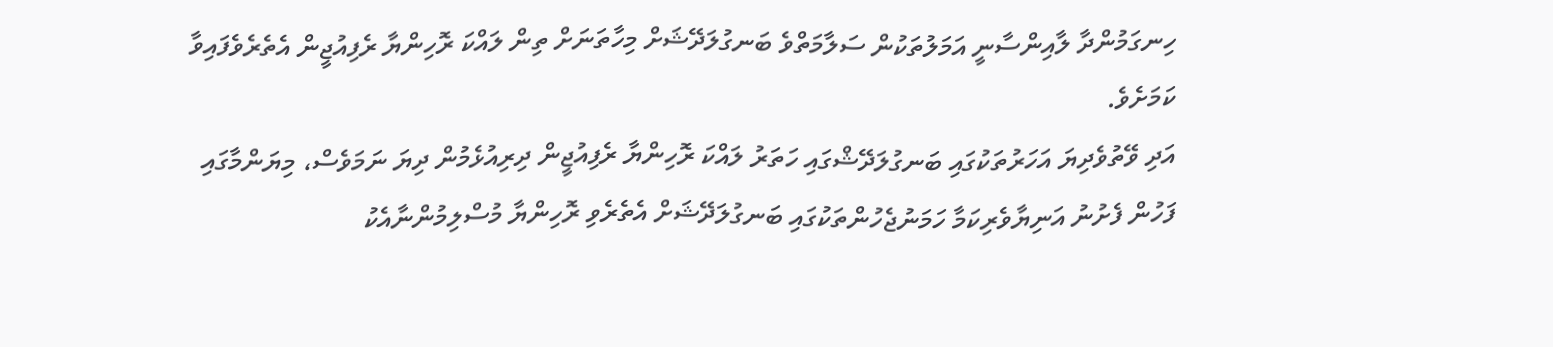ހިނގަމުންދާ ލާއިންސާނީ އަމަލުތަކުން ސަލާމަތްވެ ބަނގުލަދޭޝަށް މިހާތަނަށް ތިން ލައްކަ ރޮހިންޔާ ރެފިއުޖީން އެތެރެވެފައިވާ ކަމަށެވެ.
އަދި ވޭތުވެދިޔަ އަހަރުތަކުގައި ބަނގުލަދޭޝްގައި ހަތަރު ލައްކަ ރޮހިންޔާ ރެފިއުޖީން ދިރިއުޅެމުން ދިޔަ ނަމަވެސް، މިޔަންމާގައި ފަހުން ފެށުނު އަނިޔާވެރިކަމާ ހަމަނުޖެހުންތަކުގައި ބަނގުލަދޭޝަށް އެތެރެވި ރޮހިންޔާ މުސްލިމުންނާއެކު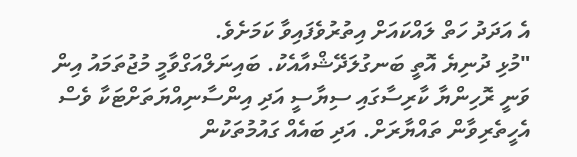އެ އަދަދު ހަތް ލައްކައަށް އިތުރުވެފައިވާ ކަމަށެވެ.
"މުޅި ދުނިޔެ އޮތީ ބަނގުލަދޭޝްއާއެކު. ބައިނަލްއަގްވާމީ މުޖުތަމައު އިން ވަނީ ރޮހިންޔާ ކާރިސާގައި ސިޔާސީ އަދި އިންސާނިއްޔަތަށްޓަކާ ވެސް އެހީތެރިވާން ތައްޔާރަށް. އަދި ބައެއް ގައުމުތަކުން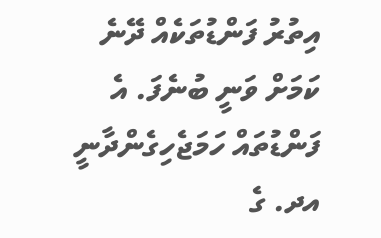އިތުރު ފަންޑުތަކެއް ދޭނެ ކަމަށް ވަނީ ބުނެފަ. އެ ފަންޑުތައް ހަމަޖެހިގެންދާނީ އދ. ގެ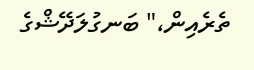ތެރެއިން،" ބަނގުލަދޭޝްގެ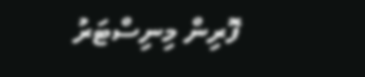ފޮރިން މިނިސްޓަރު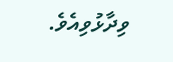ވިދާޅުވިއެވެ.